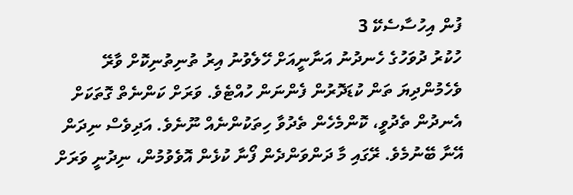ފުން އިހުސާސެކޭ 3
ހުކުރު ދުވަހުގެ ހެނދުނު އަނާނީއަށް ހޭލެވުނު އިރު ތުނިތުނިކޮށް ވާރޭ ވެހެމުންދިޔަ ތަން ކުޑަދޮރުން ފެންނަން ހުއްޓެވެ. ވަރަށް ކަންނެތް ގޮތަކަށް އެނދުން ތެދުވީ، ކޮންމެހެން ތެދުވާ ހިތަކުންނެއް ނޫނެވެ. އަދިވެސް ނިދަން އޭނާ ބޭނުމެވެ. ރޭގައި މާ ދަންވަންދެން ފޯނާ ކުޅެން އޮވެވުމުން، ނިދުނީ ވަރަށް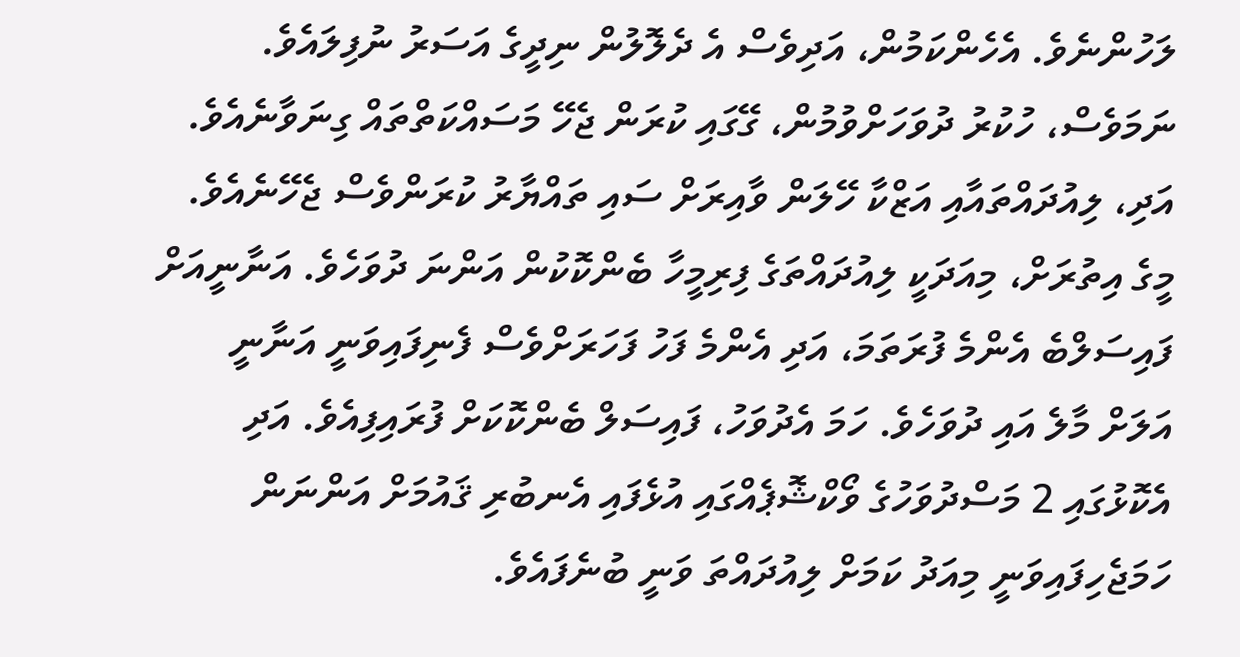ލަހުންނެވެ. އެހެންކަމުން، އަދިވެސް އެ ދެލޮލުން ނިދީގެ އަސަރު ނުފިލައެވެ. ނަމަވެސް، ހުކުރު ދުވަހަށްވުމުން، ގޭގައި ކުރަން ޖެހޭ މަސައްކަތްތައް ގިނަވާނެއެވެ. އަދި، ލިއުދައްތައާއި އަޒްކާ ހޭލަން ވާއިރަށް ސައި ތައްޔާރު ކުރަންވެސް ޖެހޭނެއެވެ. މީގެ އިތުރަށް، މިއަދަކީ ލިއުދައްތަގެ ފިރިމީހާ ބެންކޮކުން އަންނަ ދުވަހެވެ. އަނާނީއަށް ފައިސަލްބެ އެންމެ ފުރަތަމަ، އަދި އެންމެ ފަހު ފަހަރަށްވެސް ފެނިފައިވަނީ އަނާނީ އަލަށް މާލެ އައި ދުވަހެވެ. ހަމަ އެދުވަހު، ފައިސަލް ބެންކޮކަށް ފުރައިފިއެވެ. އަދި އެކޮޅުގައި 2 މަސްދުވަހުގެ ވޯކްޝޮޕެއްގައި އުޅެފައި އެނބުރި ޤައުމަށް އަންނަން ހަމަޖެހިފައިވަނީ މިއަދު ކަމަށް ލިއުދައްތަ ވަނީ ބުނެފައެވެ.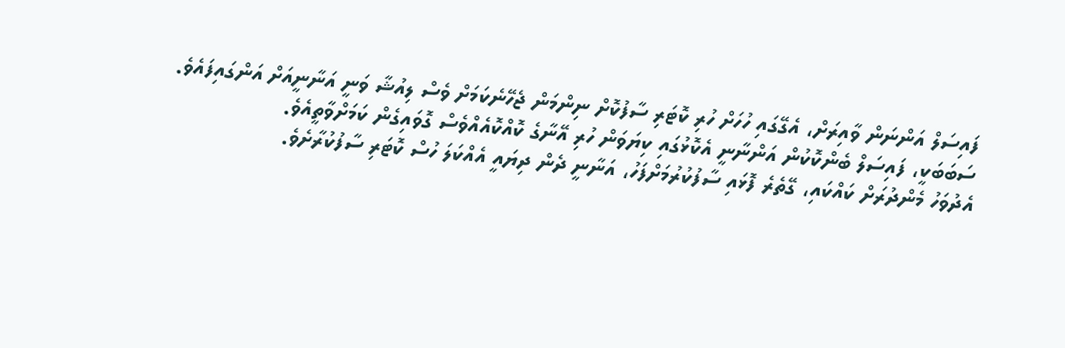ފައިސަލް އަންނަން ވާއިރަށް، އެގޭގައި ހުހަށް ހުރި ކޮޓަރި ސާފުކޮށް ނިންމަން ޖެހޭނެކަމަށް ވެސް ލިއުޝާ ވަނީ އަނާނީއަށް އަންގައިފައެވެ. ސަބަބަކީ، ފައިސަލް ބެންކޮކުން އަންނާނީ އެކޮޅުގައި ކިޔަވަން ހުރި އޭނާގެ ކޮއްކޮއެއްވެސް ގޮވައިގެން ކަމަށްވާތީއެވެ.
އެދުވަހު މެންދުރަށް ކައްކައި، ގޭތެރެ ފޮޅައި ސާފުކުރުމަށްފަހު، އަނާނީ ދެން ދިޔައީ އެއްކަލަ ހުސް ކޮޓަރި ސާފުކުރާށެވެ.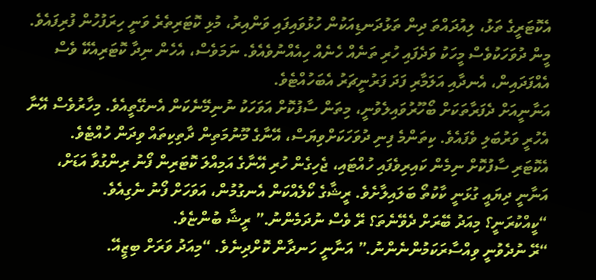އެކޮޓަރީގެ ތަޅު، ލިއުދައްތަ ދިން ތަޅުދަނޑިއަކުން ހުޅުވައިފައި ވަންއިރު، މުޅި ކޮޓަރިތެރެ ވަނީ ހިރަފުހުން ފުރިފައެވެ. މީން ދުވަހަކުވެސް މީހަކު ވަދެފައި ހުރި ތަނެއް ހެނެއް ހިއެއްނުވެއެވެ. ނަމަވެސް، އެހެން ނިދާ ކޮޓަރިއެކޭ ވެސް އެއްފަދައިން، އެނދާއި އަލަމާރި ފަދަ ފަރުނީޗަރު އެބަހުއްޓެވެ.
އަނާނީއަށް ދެފަރާތަކަށް ބޯހޫރުވައިލެވުނީ، މިތަން ސާފުކޮށް އަވަހަކު ނުނިމޭނެކަން އެނގޭތީއެވެ. މިހާރުވެސް އޭނާ އެހުރީ ވަރުބަލި ވެފައެވެ. ކިތަންމެ ފިނި ދުވަހަކަށްވިޔަސް، އޭނާގެ މޫނުމަތިން ދާތިކިތައް ވިދަން ހުއްޓެވެ.
އެކޮޓަރި ސާފުކޮށް ނިމެން ކައިރިވެފައި ހުއްޓައި، ޖެހިގެން ހުރި އޭނާގެ އަމިއްލަ ކޮޓަރިން ފޯނު ރިންގުވާ އަޑަށް، އަނާނީ ދިޔައީ ގުޅަނީ ކާކުތޯ ބަލައިލާށެވެ. ރީޝާގެ ކޯލެއްކަން އެނގުމުން، އަވަހަށް ފޯނު ނެގިއެވެ.
“ކީއްކުރަނީ؟ މިއަދު ބޭރަށް ދެވޭނެތަ؟ ރޭ ވެސް ނުދަމެންނު.” ރީޝާ ބުންޏެވެ.
“ރޭ ނުދެވުނީ ވިއްސާރަކަމުންނެންނު.” އަނާނީ ހަނދާން ކޮށްދިނެވެ. “މިއަދު ވަރަށް ބިޒީއޭ.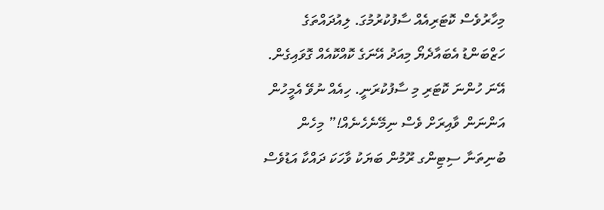މިހާރުވެސް ކޮޓަރިއެއް ސާފުކުރުމުގަ. ލިއުދައްތަގެ ހަޒްބަންޑު އެބައާދެޔޯ މިއަދު އޭނަގެ ކޮއްކޮއެއް ގޮވައިގެން. އޭނަ ހުންނަ ކޮޓަރި މި ސާފުކުރަނީ. ހިއެއް ނުވޭ އެމީހުން އަންނަން ވާއިރަށް ވެސް ނިމޭނެހެނެއް!” މިހެން ބުނިތަނާ ސިޓިންގ ރޫމުން ބަޔަކު ވާހަކަ ދައްކާ އަޑުވެސް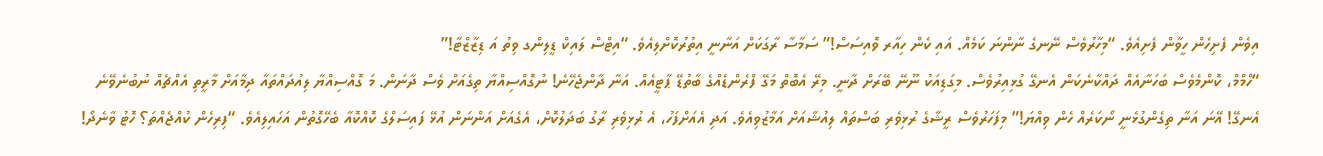އިވެން ފެށިހެން ހީވާން ފެށިއެވެ. “މިހާރުވެސް ނޭނގެ ނާންނަ ކަމެއް. އައި ކެން ހިއާރ ވޮއިސަސް!” ސަމާސާ ރާގަކަށް އަނާނީ އިތުރުކޮށްލިއެވެ. “އިޓްސް ލައިކް ޑީލިންގ ވިތު އަ ޑިޒާޒްޓާ!”
“ހްމްމް، ކޮންމެވެސް ބަހަނާއެއް ދައްކާނެކަން އެނގޭ ގުޅިއިރުވެސް. މިގަޑިއަކު ނޫނޭ ބޭރަށް ދާނީ. މިރޭ އެބޮތް މަގޭ ފްރެންޑެއްގެ ބާތުޑޭ ޕާޓީއެއް. އަނާ ދާންޖެހޭނެ! ނުގޮއްސިއްޔާ ތިގެއަށް ވެސް ދާނަން. މަ ގޮއްސިއްޔާ ލިއުދައްތައާ ދިމާއަށް މާރީތި އެއްޗެއް ނުބުނެވޭނެ އެނގޭ! އޭނަ އަނާ ތިގެންގުޅެނީ ނޯކަރެއް ހެން ވިއްޔަ!” މިފަހަރުވެސް ރީޝާގެ ރުޅިވެރި ބަސްތައް ލިއުޝާއަށް އަމާޒުވިއެވެ. އަދި އެއަށްފަހު، އެ ރުޅިވެރި ރާގު ބަދަލުކޮށް، އެގެއަށް އަންނަން އުޅޭ ފައިސަލްގެ ކޮއްކޮއާ ބެހޭގޮތުން އަހައިލިއެވެ. “ފިރިހެން ކުއްޖެއްތަ؟ ހޮޓު ވާނެދޯ!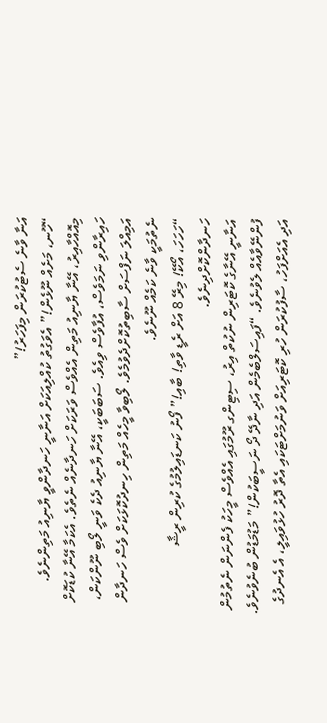އަނާ ވާނެ ސެޓުކުރަން މިފަހަރު!”
“ހޫނ، މަށެއް ނޫޅެން!” އެވަގުތު ކުއްލިއަކަށް އަނާނީ ހަނދާންވީ ޔާނިއު މަތިންނެވެ. މިއޮއްހާއިރު، އޭނާ ޔާނިއު މަތިން އެއްވެސް ވަރަކަށް ހަނދާނެއް ނެތެވެ. އެކަމާ އޭނާ ކުޑަކޮށް ހައިރާންވި ނަމަވެސް، އުފާވެސް ވިއެވެ. ސަބަބަކީ، އޭނާ ޔާނިއު ދެކެ ވަނީ ލޯބި ނޫންކަން، އަމިއްލަ ނަފްސަށް ސާބިތުކޮށްދެވުމެވެ. ލޯބިވާ މީހެއް މަތިން ހިނދުކޮޅަކަށް ވެސް ހަނދާން ނެތުމަކީ ވާނެ ކަމެއް ނޫނެވެ.
“ހަހަހަ، އޯކޭ! މިރޭ 8 އަށް ރެޑީ ވާތި! ބާއި!” ފޯނު ކަނޑައިލުމުގެ ކުރިން ރީޝާ ހަނދާންކޮށްދިނެވެ.
އަނާނީ އޭނާގެ ކޮޓަރިން ނުކުތް އިރު، ސިޓިންގ ރޫމުގައި އެއްވެސް މީހަކު ފެންނަން ނެތުމުން ފުންނޭވާއެއް ލެވުނެވެ. “ފައިސަލްބެމެން އަދި ނާދޭ ދޯ ނަސީބަކުން!” މަޑުމަޑުން ބުނެވުނެވެ. އަދި އެއަށްފަހު، ސާފުކުރަން ހުރި ކޮޓަރިއަށް ވަނުމަށްޓަކައި އެތާ ދޮރު ހުޅުވައިލީ، އެ އެނދުގެ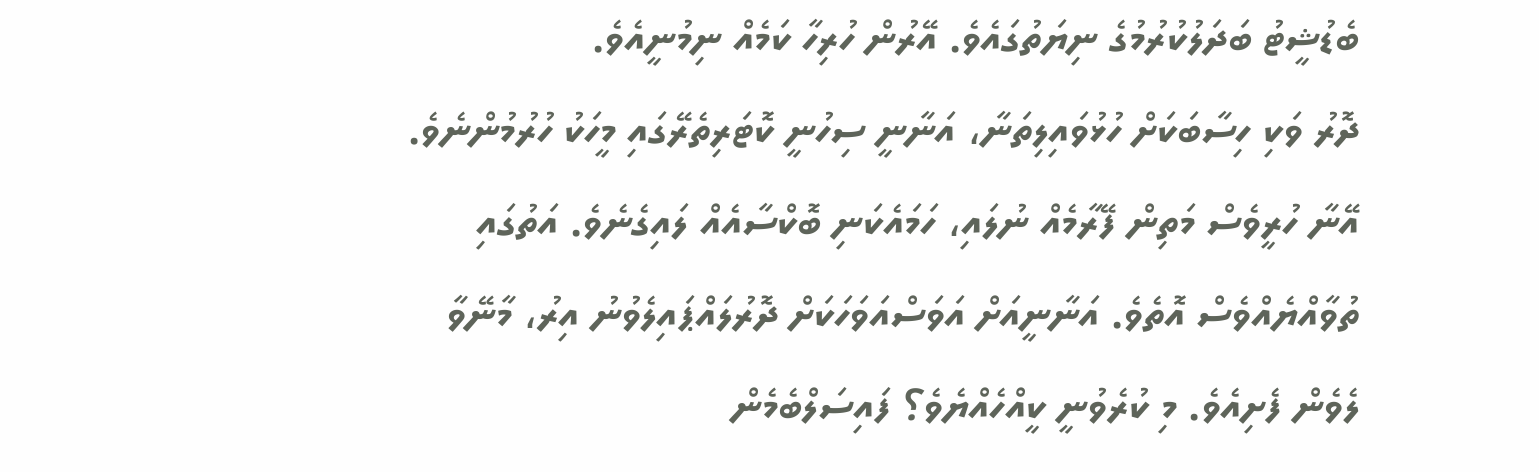ބެޑުޝީޓު ބަދަލުކުރުމުގެ ނިޔަތުގައެވެ. އޭރުން ހުރިހާ ކަމެއް ނިމުނީއެވެ.
ދޮރު ވަކި ހިސާބަކަށް ހުޅުވައިލިތަނާ، އަނާނީ ސިހުނީ ކޮޓަރިތެރޭގައި މީހަކު ހުރުމުންނެވެ. އޭނާ ހުރީވެސް މަތިން ފޭރާމެއް ނުލައި، ހަމައެކަނި ބޮކްސާއެއް ލައިގެނެވެ. އަތުގައި ތުވާއްޔެއްވެސް އޮތެވެ. އަނާނީއަށް އަވަސްއަވަހަކަށް ދޮރުލައްޕައިލެވުނު އިރު، މާނޭވާ ލެވެން ފެށިއެވެ. މި ކުރެވުނީ ކީއްހެއްޔެވެ؟ ފައިސަލްބެމެން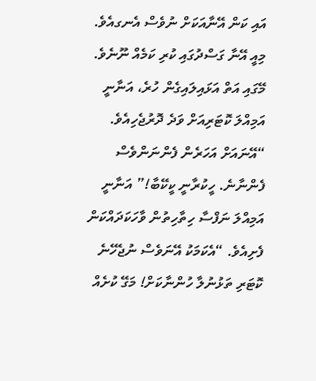އައި ކަން އޭނާއަކަށް ނުވެސް އެނގއެވެ. މިއީ އޭނާ ގަސްދުގައި ކުރި ކަމެއް ނޫނެވެ. މޭގައި އަތް އަޅައިލައިގެން ހުރެ، އަނާނީ އަމިއްލަ ކޮޓަރިއަށް ވަދެ ދޮރުޖެހިއެވެ.
“އޭނައަށް އަހަރެން ފެންނަންވެސް ފެންނާނެ. ހީކުރާނީ ކީކޭބާ!” އަނާނީ އަމިއްލަ ނަފްސާ ހިތާހިތުން ވާހަކަދައްކަން ފެށިއެވެ. “އެކަމަކު އޭނަވެސް ނުޖެހޭނެ ކޮޓަރި ތަޅުނުލާ ހުންނާކަށް! މަގޭ ކުށެއް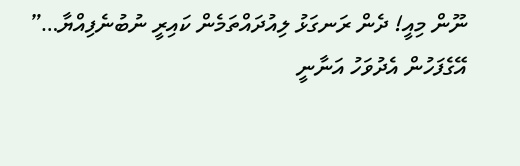ނޫން މިއީ! ދެން ރަނގަޅު ލިއުދައްތަމެން ކައިރީ ނުބުނެފިއްޔާ…”
އޭގެފަހުން އެދުވަހު އަނާނީ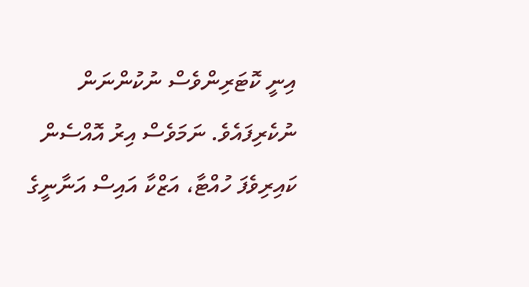އިނީ ކޮޓަރިންވެސް ނުކުންނަން ނުކެރިފައެވެ. ނަމަވެސް އިރު އޮއްސެން ކައިރިވެފަ ހުއްޓާ، އަޒްކާ އައިސް އަނާނީގެ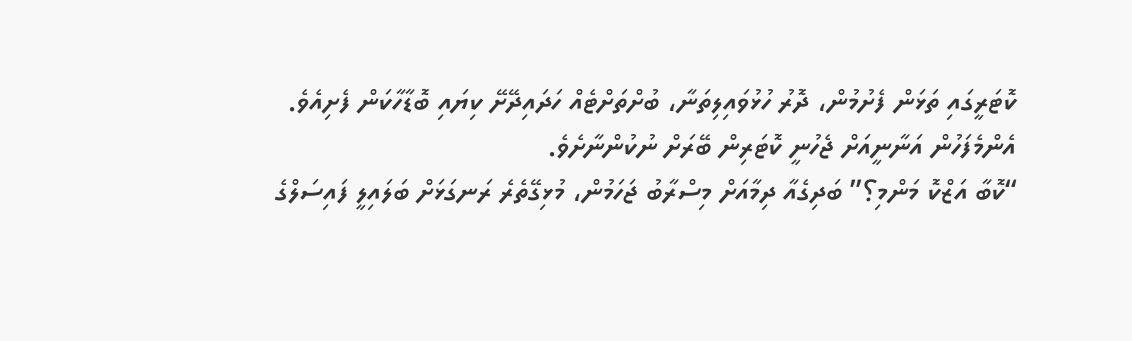ކޮޓަރީގައި ތަޅަން ފެށުމުން، ދޮރު ހުޅުވައިލިތަނާ، ބުށްތަށްޓެއް ހަދައިދޭށޭ ކިޔައި ބޮޑާހާކަން ފެށިއެވެ. އެންމެފަހުން އަނާނީއަށް ޖެހުނީ ކޮޓަރިން ބޭރަށް ނުކުންނާށެވެ.
“ކޮބާ އަޒްކޮ މަންމި؟” ބަދިގެއާ ދިމާއަށް މިސްރާބު ޖަހަމުން، މުޅިގޭތެރެ ރަނގަޅަށް ބަލައިލީ ފައިސަލްގެ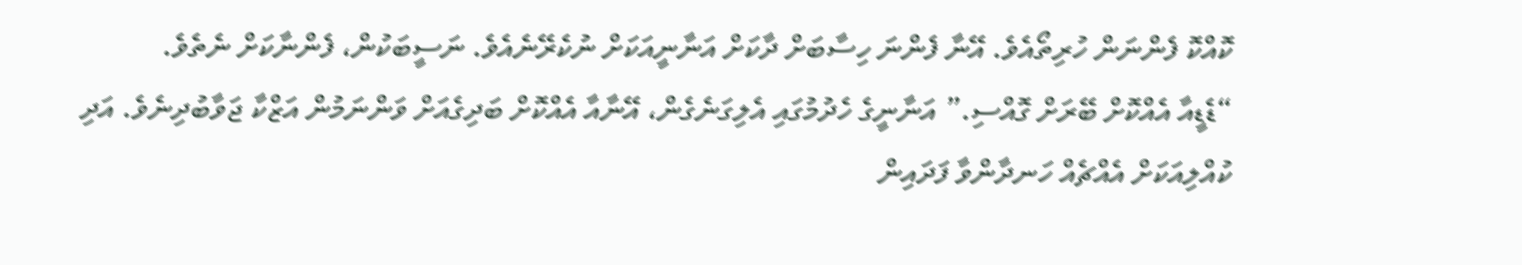ކޮއްކޮ ފެންނަން ހުރިތޯއެވެ. އޭނާ ފެންނަ ހިސާބަށް ދާކަށް އަނާނީއަކަށް ނުކެރޭނެއެވެ. ނަސީބަކުން، ފެންނާކަށް ނެތެވެ.
“ޑެޑީއާ އެއްކޮށް ބޭރަށް ގޮއްސި.” އަނާނީގެ ހެދުމުގައި އެލިގަނެގެން، އޭނާއާ އެއްކޮށް ބަދިގެއަށް ވަންނަމުން އަޒްކާ ޖަވާބުދިނެވެ. އަދި ކުއްލިއަކަށް އެއްޗެއް ހަނދާންވާ ފަދައިން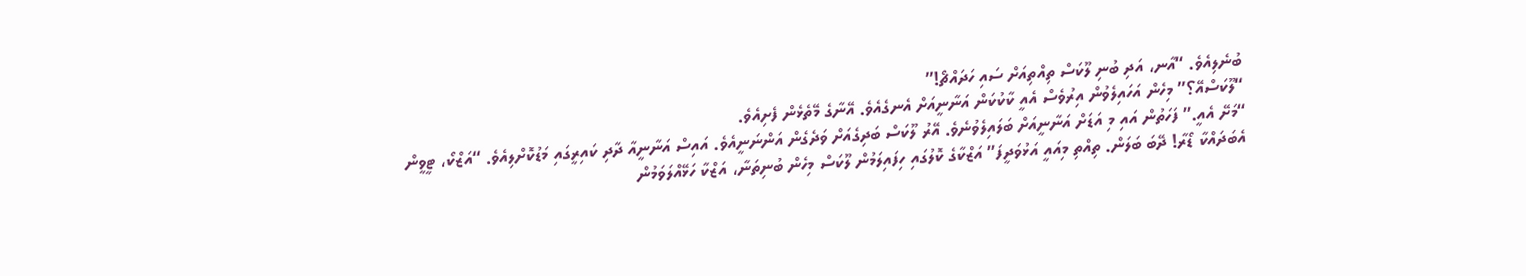ބުނެލިއެވެ. “އާނ، އަދި ބުނި ލޫކަސް ތިއްތިއަށް ސައި ހަދައްޗޯ!”
“ލޫކަސްއޭ؟” މިހެން އަހައިލެވުން އިރުވެސް އެއީ ކާކުކަން އަނާނީއަށް އެނގެއެވެ. އޭނާގެ މޭތެޅެން ފެށިއެވެ.
“މަށޭ އެއީ.” ފަހަތުން އައި މި އަޑަށް އަނާނީއަށް ބަލައިލެވުނެވެ. އޭރު ލޫކަސް ބަދިގެއަށް ވަދެގެން އަންނަނީއެވެ. އައިސް އަނާނީއާ ދާދި ކައިރީގައި މަޑުކޮށްލިއެވެ. “އަޒްކޯ، ޓީވީން އެބަދައްކާ ޑޯރާ! ދޭބަ ބަލަން. ތިއްތި މިއައީ އަޅުވަދީފަ” އަޒްކާގެ ކޮލުގައި ހިފައިލަމުން ލޫކަސް މިހެން ބުނިތަނާ، އަޒްކާ ހަޅޭއްލަވަމުން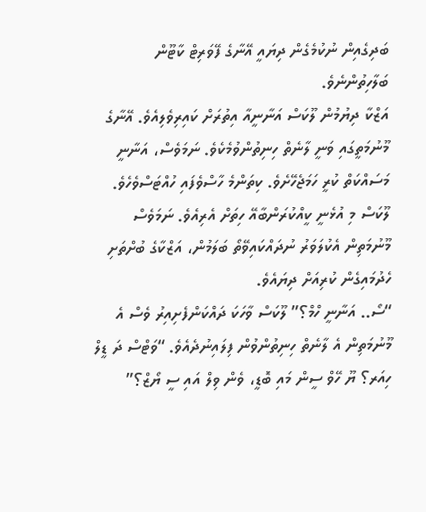ބަދިގެއިން ނުކުމެގެން ދިޔައީ އޭނާގެ ފޭވަރިޓް ކާޓޫން ބަލާހިތުންނެވެ.
އަޒްކާ ދިޔުމުން ލޫކަސް އަނާނީއާ އިތުރަށް ކައިރިވެލިއެވެ. އޭނާގެ މޫނުމަތީގައި ވަނީ ލާނެތް ހިނިތުންވުމެކެވެ. ނަމަވެސް، އަނާނީ މަސައްކަތް ކުރީ ހަމަޖެހޭށެވެ. ކިތަންމެ ހާސްވެފައި ހުއްޓަސްވެހެވެ. ލޫކަސް މި އުޅެނީ ކީއްކުރަންބާއޭ ހިތަށް އެރިއެވެ. ނަމަވެސް މޫނުމަތިން އެކުލަވަރު ނުދައްކައިވޭތޯ ބަލަމުން، އަޒްކާގެ ބުށްތަށި ހެދުމައިގެން ކުރިއަށް ދިޔައެވެ.
“ސޯ.. އަނާނީ ހްމް؟” ލޫކަސް ވާހަކަ ދައްކަންފެށިއިރު ވެސް އެ މޫނުމަތިން އެ ލާނެތް ހިނިތުންވުން ފިލައިނުދެއެވެ. “ވަޓްސް ދަ ޑީލް ހިއަރ؟ ޔޫ ހޭވް ސީން މައި ބޮޑީ، ވެން ވިލް އައި ސީ ޔޯޒް؟”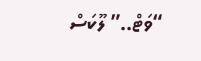“ވަޓް..” ލޫކަސް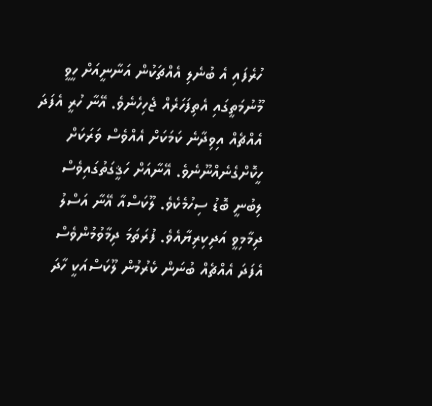ހުރެފައި އެ ބުނެލި އެއްޗަކުން އަނާނީއަށް ހީވީ މޫނުމަތީގައި އެތިފަހަރެއް ޖެހިހެނެވެ. އޭނާ ހުރީ އެފަދަ އެއްޗެއް އިވިދާނެ ކަމަކަށް އެއްވެސް ވަރަކަށް ހީކޮށްގެނެއްނޫނެވެ. އޭނާއަށް ހަޤީގަތުގައިވެސް ލިބުނީ ބޮޑު ސިހުމެކެވެ. ލޫކަސްއާ އޭނާ އަސްލު ދިމާމިވީ އަދިކިރިޔާއެވެ. ފުރަތަމަ ދިމާވުމުންވެސް އެފަދަ އެއްޗެއް ބުނަން ކެރުމުން ލޫކަސްއަކީ ހާދަ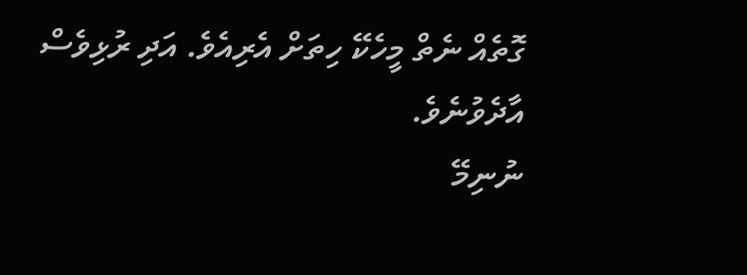ގޮތެއް ނެތް މީހެކޭ ހިތަށް އެރިއެވެ. އަދި ރުޅިވެސް އާދެވުނެވެ.
ނުނިމޭ